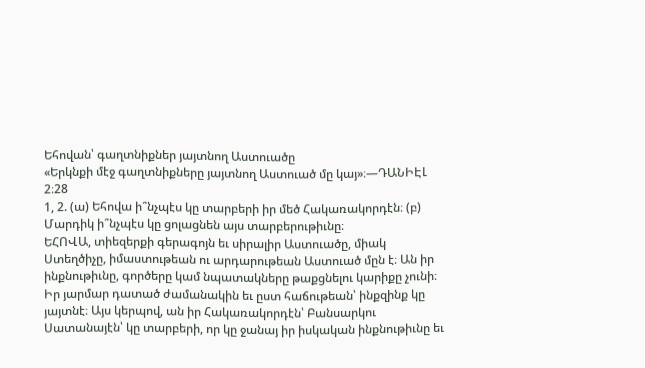Եհովան՝ գաղտնիքներ յայտնող Աստուածը
«Երկնքի մէջ գաղտնիքները յայտնող Աստուած մը կայ»։—ԴԱՆԻԷԼ 2։28
1, 2. (ա) Եհովա ի՞նչպէս կը տարբերի իր մեծ Հակառակորդէն։ (բ) Մարդիկ ի՞նչպէս կը ցոլացնեն այս տարբերութիւնը։
ԵՀՈՎԱ, տիեզերքի գերագոյն եւ սիրալիր Աստուածը, միակ Ստեղծիչը, իմաստութեան ու արդարութեան Աստուած մըն է։ Ան իր ինքնութիւնը, գործերը կամ նպատակները թաքցնելու կարիքը չունի։ Իր յարմար դատած ժամանակին եւ ըստ հաճութեան՝ ինքզինք կը յայտնէ։ Այս կերպով, ան իր Հակառակորդէն՝ Բանսարկու Սատանայէն՝ կը տարբերի, որ կը ջանայ իր իսկական ինքնութիւնը եւ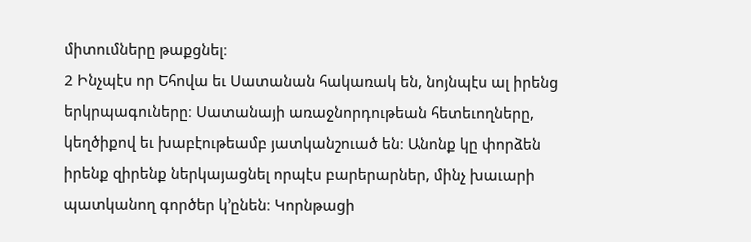միտումները թաքցնել։
2 Ինչպէս որ Եհովա եւ Սատանան հակառակ են, նոյնպէս ալ իրենց երկրպագուները։ Սատանայի առաջնորդութեան հետեւողները, կեղծիքով եւ խաբէութեամբ յատկանշուած են։ Անոնք կը փորձեն իրենք զիրենք ներկայացնել որպէս բարերարներ, մինչ խաւարի պատկանող գործեր կ’ընեն։ Կորնթացի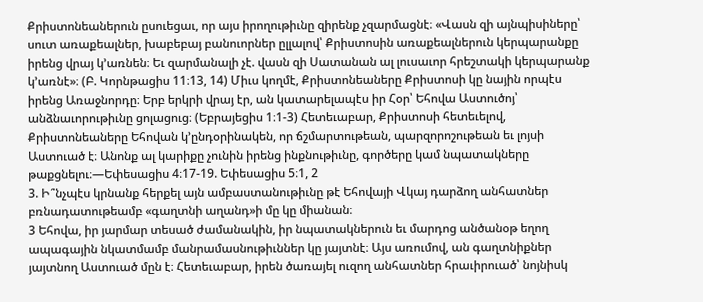Քրիստոնեաներուն ըսուեցաւ, որ այս իրողութիւնը զիրենք չզարմացնէ։ «Վասն զի այնպիսիները՝ սուտ առաքեալներ, խաբեբայ բանուորներ ըլլալով՝ Քրիստոսին առաքեալներուն կերպարանքը իրենց վրայ կ’առնեն։ Եւ զարմանալի չէ. վասն զի Սատանան ալ լուսաւոր հրեշտակի կերպարանք կ’առնէ»։ (Բ. Կորնթացիս 11։13, 14) Միւս կողմէ, Քրիստոնեաները Քրիստոսի կը նային որպէս իրենց Առաջնորդը։ Երբ երկրի վրայ էր, ան կատարելապէս իր Հօր՝ Եհովա Աստուծոյ՝ անձնաւորութիւնը ցոլացուց։ (Եբրայեցիս 1։1-3) Հետեւաբար, Քրիստոսի հետեւելով, Քրիստոնեաները Եհովան կ’ընդօրինակեն, որ ճշմարտութեան, պարզորոշութեան եւ լոյսի Աստուած է։ Անոնք ալ կարիքը չունին իրենց ինքնութիւնը, գործերը կամ նպատակները թաքցնելու։—Եփեսացիս 4։17-19. Եփեսացիս 5։1, 2
3. Ի՞նչպէս կրնանք հերքել այն ամբաստանութիւնը թէ Եհովայի Վկայ դարձող անհատներ բռնադատութեամբ «գաղտնի աղանդ»ի մը կը միանան։
3 Եհովա, իր յարմար տեսած ժամանակին, իր նպատակներուն եւ մարդոց անծանօթ եղող ապագային նկատմամբ մանրամասնութիւններ կը յայտնէ։ Այս առումով, ան գաղտնիքներ յայտնող Աստուած մըն է։ Հետեւաբար, իրեն ծառայել ուզող անհատներ հրաւիրուած՝ նոյնիսկ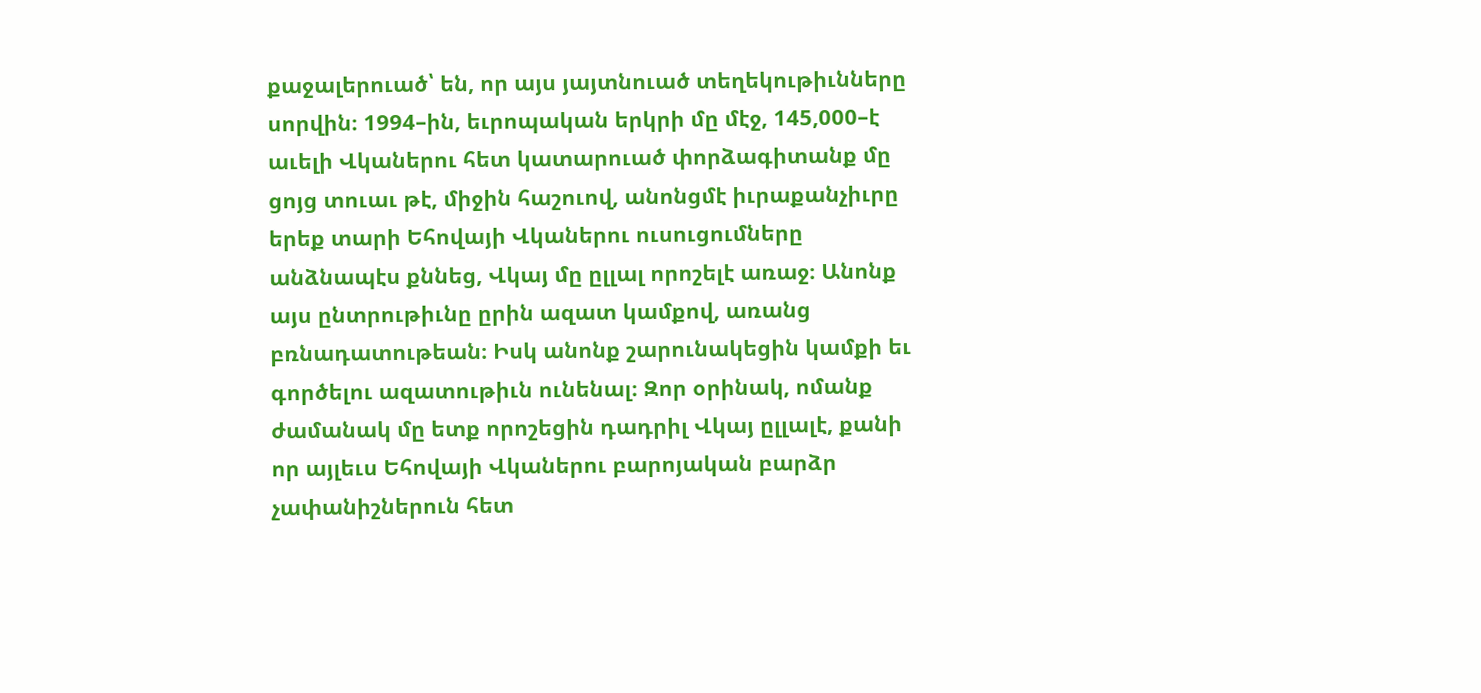քաջալերուած՝ են, որ այս յայտնուած տեղեկութիւնները սորվին։ 1994–ին, եւրոպական երկրի մը մէջ, 145,000–է աւելի Վկաներու հետ կատարուած փորձագիտանք մը ցոյց տուաւ թէ, միջին հաշուով, անոնցմէ իւրաքանչիւրը երեք տարի Եհովայի Վկաներու ուսուցումները անձնապէս քննեց, Վկայ մը ըլլալ որոշելէ առաջ։ Անոնք այս ընտրութիւնը ըրին ազատ կամքով, առանց բռնադատութեան։ Իսկ անոնք շարունակեցին կամքի եւ գործելու ազատութիւն ունենալ։ Զոր օրինակ, ոմանք ժամանակ մը ետք որոշեցին դադրիլ Վկայ ըլլալէ, քանի որ այլեւս Եհովայի Վկաներու բարոյական բարձր չափանիշներուն հետ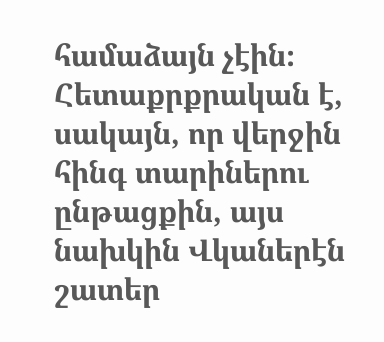համաձայն չէին։ Հետաքրքրական է, սակայն, որ վերջին հինգ տարիներու ընթացքին, այս նախկին Վկաներէն շատեր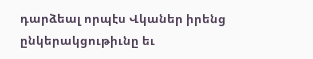դարձեալ որպէս Վկաներ իրենց ընկերակցութիւնը եւ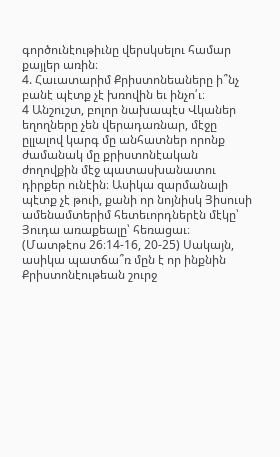գործունէութիւնը վերսկսելու համար քայլեր առին։
4. Հաւատարիմ Քրիստոնեաները ի՞նչ բանէ պէտք չէ խռովին եւ ինչո՛ւ։
4 Անշուշտ, բոլոր նախապէս Վկաներ եղողները չեն վերադառնար, մէջը ըլլալով կարգ մը անհատներ որոնք ժամանակ մը քրիստոնէական ժողովքին մէջ պատասխանատու դիրքեր ունէին։ Ասիկա զարմանալի պէտք չէ թուի, քանի որ նոյնիսկ Յիսուսի ամենամտերիմ հետեւորդներէն մէկը՝ Յուդա առաքեալը՝ հեռացաւ։ (Մատթէոս 26։14-16, 20-25) Սակայն, ասիկա պատճա՞ռ մըն է որ ինքնին Քրիստոնէութեան շուրջ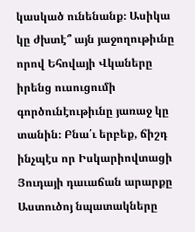կասկած ունենանք։ Ասիկա կը ժխտէ՞ այն յաջողութիւնը որով Եհովայի Վկաները իրենց ուսուցումի գործունէութիւնը յառաջ կը տանին։ Բնա՛ւ երբեք, ճիշդ ինչպէս որ Իսկարիովտացի Յուդայի դաւաճան արարքը Աստուծոյ նպատակները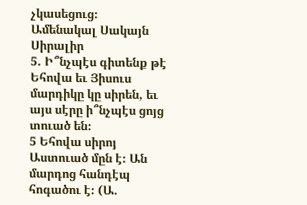չկասեցուց։
Ամենակալ Սակայն Սիրալիր
5. Ի՞նչպէս գիտենք թէ Եհովա եւ Յիսուս մարդիկը կը սիրեն, եւ այս սէրը ի՞նչպէս ցոյց տուած են։
5 Եհովա սիրոյ Աստուած մըն է։ Ան մարդոց հանդէպ հոգածու է։ (Ա.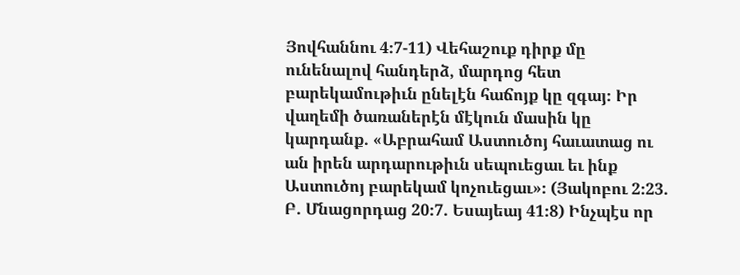Յովհաննու 4։7-11) Վեհաշուք դիրք մը ունենալով հանդերձ, մարդոց հետ բարեկամութիւն ընելէն հաճոյք կը զգայ։ Իր վաղեմի ծառաներէն մէկուն մասին կը կարդանք. «Աբրահամ Աստուծոյ հաւատաց ու ան իրեն արդարութիւն սեպուեցաւ եւ ինք Աստուծոյ բարեկամ կոչուեցաւ»։ (Յակոբու 2։23. Բ. Մնացորդաց 20։7. Եսայեայ 41։8) Ինչպէս որ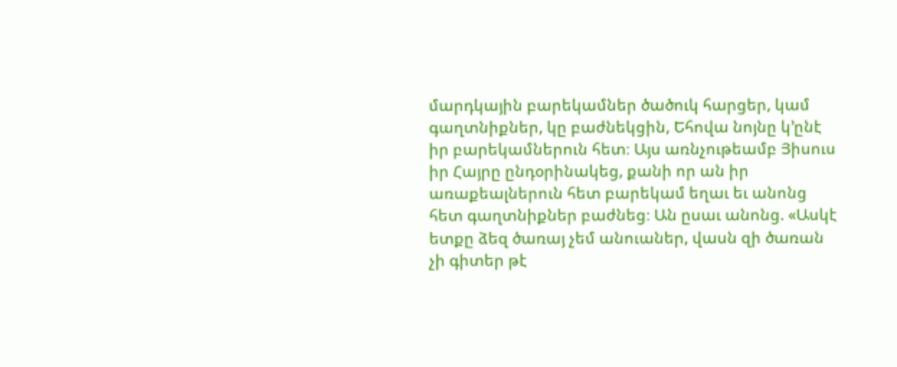մարդկային բարեկամներ ծածուկ հարցեր, կամ գաղտնիքներ, կը բաժնեկցին, Եհովա նոյնը կ’ընէ իր բարեկամներուն հետ։ Այս առնչութեամբ Յիսուս իր Հայրը ընդօրինակեց, քանի որ ան իր առաքեալներուն հետ բարեկամ եղաւ եւ անոնց հետ գաղտնիքներ բաժնեց։ Ան ըսաւ անոնց. «Ասկէ ետքը ձեզ ծառայ չեմ անուաներ, վասն զի ծառան չի գիտեր թէ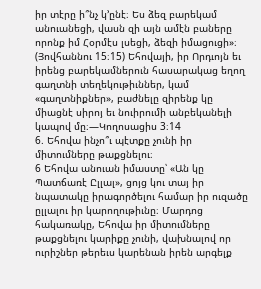իր տէրը ի՞նչ կ’ընէ։ Ես ձեզ բարեկամ անուանեցի, վասն զի այն ամէն բաները որոնք իմ Հօրմէս լսեցի, ձեզի իմացուցի»։ (Յովհաննու 15։15) Եհովայի, իր Որդւոյն եւ իրենց բարեկամներուն հասարակաց եղող գաղտնի տեղեկութիւններ, կամ «գաղտնիքներ», բաժնելը զիրենք կը միացնէ սիրոյ եւ նուիրումի անբեկանելի կապով մը։—Կողոսացիս 3։14
6. Եհովա ինչո՞ւ պէտքը չունի իր միտումները թաքցնելու։
6 Եհովա անուան իմաստը՝ «Ան կը Պատճառէ Ըլլալ», ցոյց կու տայ իր նպատակը իրագործելու համար իր ուզածը ըլլալու իր կարողութիւնը։ Մարդոց հակառակը, Եհովա իր միտումները թաքցնելու կարիքը չունի, վախնալով որ ուրիշներ թերեւս կարենան իրեն արգելք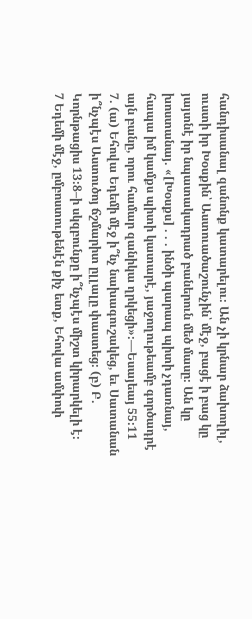հանդիսանալ զանոնք կատարելու։ Ան չի կրնար ձախողիլ, ուստի իր Խօսքին՝ Աստուածաշունչին՝ մէջ, բացէ ի բաց կը յայտնէ իր նպատակադրած բաներուն մեծ մասը։ Ան կը խոստանայ. «[Խօսքս] . . . ինծի պարապ պիտի չդառնայ, հապա իմ կամքս պիտի կատարէ, յաջողութեամբ գործադրէ այն բանը, որու համար զանիկա ղրկեցի»։—Եսայեայ 55։11
7. (ա) Եհովա Եդեմի մէջ ի՞նչ նախագուշակեց, եւ Սատանան ի՞նչպէս Աստուծոյ ճշմարիտ ըլլալը փաստեց։ (բ) Բ. Կորնթացիս 13։8–ի սկզբունքը ի՞նչպէս միշտ կիրարկելի է։
7 Եդեմի մէջ, ըմբոստութենէն քիչ ետք, Եհովա ամփոփ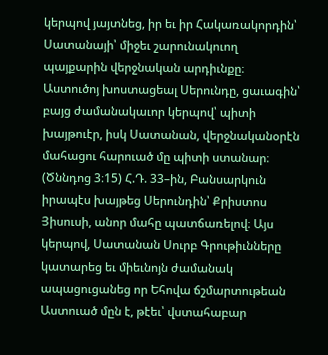կերպով յայտնեց, իր եւ իր Հակառակորդին՝ Սատանայի՝ միջեւ շարունակուող պայքարին վերջնական արդիւնքը։ Աստուծոյ խոստացեալ Սերունդը, ցաւագին՝ բայց ժամանակաւոր կերպով՝ պիտի խայթուէր, իսկ Սատանան, վերջնականօրէն մահացու հարուած մը պիտի ստանար։ (Ծննդոց 3։15) Հ.Դ. 33–ին, Բանսարկուն իրապէս խայթեց Սերունդին՝ Քրիստոս Յիսուսի, անոր մահը պատճառելով։ Այս կերպով, Սատանան Սուրբ Գրութիւնները կատարեց եւ միեւնոյն ժամանակ ապացուցանեց որ Եհովա ճշմարտութեան Աստուած մըն է, թէեւ՝ վստահաբար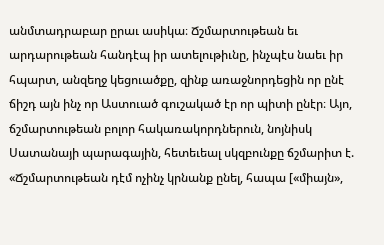անմտադրաբար ըրաւ ասիկա։ Ճշմարտութեան եւ արդարութեան հանդէպ իր ատելութիւնը, ինչպէս նաեւ իր հպարտ, անզեղջ կեցուածքը, զինք առաջնորդեցին որ ընէ ճիշդ այն ինչ որ Աստուած գուշակած էր որ պիտի ընէր։ Այո, ճշմարտութեան բոլոր հակառակորդներուն, նոյնիսկ Սատանայի պարագային, հետեւեալ սկզբունքը ճշմարիտ է. «Ճշմարտութեան դէմ ոչինչ կրնանք ընել, հապա [«միայն»,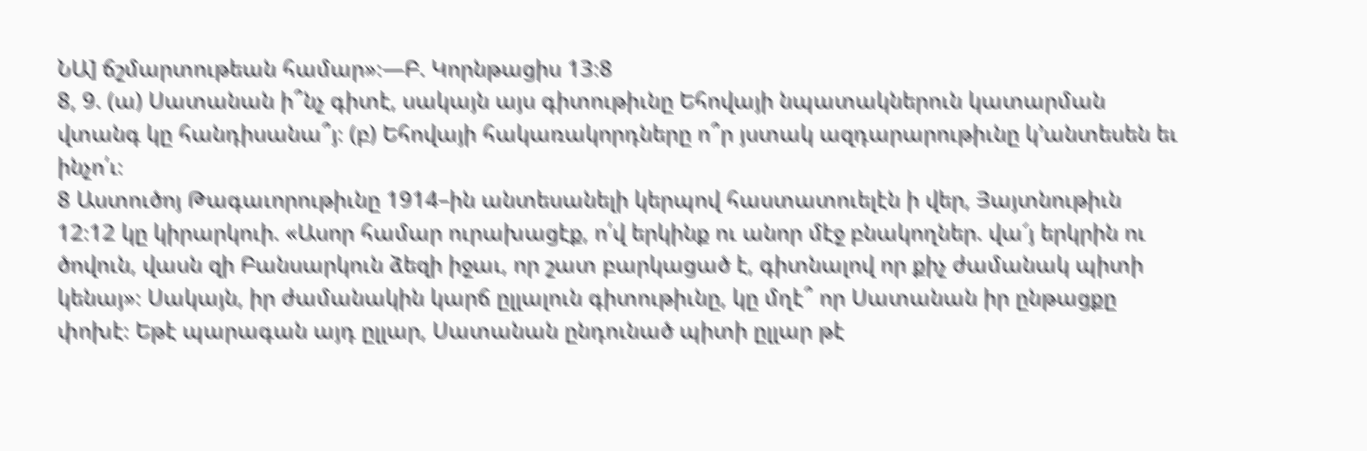ՆԱ] ճշմարտութեան համար»։—Բ. Կորնթացիս 13։8
8, 9. (ա) Սատանան ի՞նչ գիտէ, սակայն այս գիտութիւնը Եհովայի նպատակներուն կատարման վտանգ կը հանդիսանա՞յ։ (բ) Եհովայի հակառակորդները ո՞ր յստակ ազդարարութիւնը կ’անտեսեն եւ ինչո՛ւ։
8 Աստուծոյ Թագաւորութիւնը 1914–ին անտեսանելի կերպով հաստատուելէն ի վեր, Յայտնութիւն 12։12 կը կիրարկուի. «Ասոր համար ուրախացէք, ո՛վ երկինք ու անոր մէջ բնակողներ. վա՜յ երկրին ու ծովուն, վասն զի Բանսարկուն ձեզի իջաւ, որ շատ բարկացած է, գիտնալով որ քիչ ժամանակ պիտի կենայ»։ Սակայն, իր ժամանակին կարճ ըլլալուն գիտութիւնը, կը մղէ՞ որ Սատանան իր ընթացքը փոխէ։ Եթէ պարագան այդ ըլլար, Սատանան ընդունած պիտի ըլլար թէ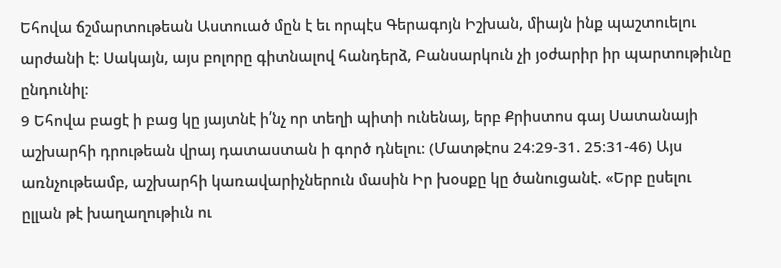Եհովա ճշմարտութեան Աստուած մըն է եւ որպէս Գերագոյն Իշխան, միայն ինք պաշտուելու արժանի է։ Սակայն, այս բոլորը գիտնալով հանդերձ, Բանսարկուն չի յօժարիր իր պարտութիւնը ընդունիլ։
9 Եհովա բացէ ի բաց կը յայտնէ ի՛նչ որ տեղի պիտի ունենայ, երբ Քրիստոս գայ Սատանայի աշխարհի դրութեան վրայ դատաստան ի գործ դնելու։ (Մատթէոս 24։29-31. 25։31-46) Այս առնչութեամբ, աշխարհի կառավարիչներուն մասին Իր խօսքը կը ծանուցանէ. «Երբ ըսելու ըլլան թէ խաղաղութիւն ու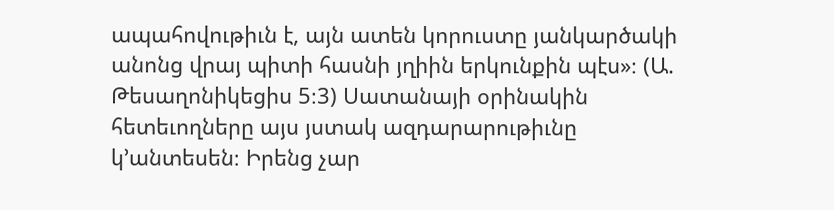ապահովութիւն է, այն ատեն կորուստը յանկարծակի անոնց վրայ պիտի հասնի յղիին երկունքին պէս»։ (Ա. Թեսաղոնիկեցիս 5։3) Սատանայի օրինակին հետեւողները այս յստակ ազդարարութիւնը կ’անտեսեն։ Իրենց չար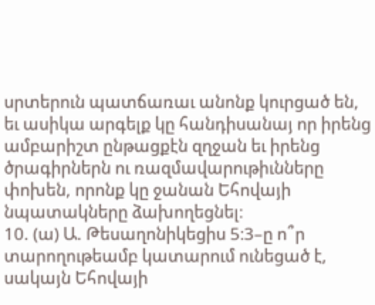սրտերուն պատճառաւ անոնք կուրցած են, եւ ասիկա արգելք կը հանդիսանայ որ իրենց ամբարիշտ ընթացքէն զղջան եւ իրենց ծրագիրներն ու ռազմավարութիւնները փոխեն, որոնք կը ջանան Եհովայի նպատակները ձախողեցնել։
10. (ա) Ա. Թեսաղոնիկեցիս 5։3–ը ո՞ր տարողութեամբ կատարում ունեցած է, սակայն Եհովայի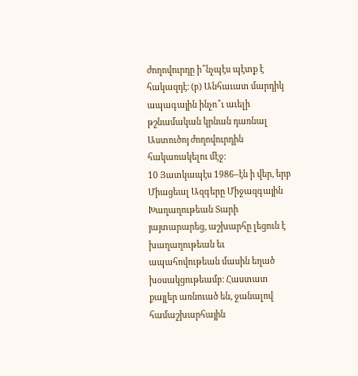ժողովուրդը ի՞նչպէս պէտք է հակազդէ։ (բ) Անհաւատ մարդիկ ապագային ինչո՞ւ աւելի թշնամական կրնան դառնալ Աստուծոյ ժողովուրդին հակառակելու մէջ։
10 Յատկապէս 1986–էն ի վեր, երբ Միացեալ Ազգերը Միջազգային Խաղաղութեան Տարի յայտարարեց, աշխարհը լեցուն է խաղաղութեան եւ ապահովութեան մասին եղած խօսակցութեամբ։ Հաստատ քայլեր առնուած են, ջանալով համաշխարհային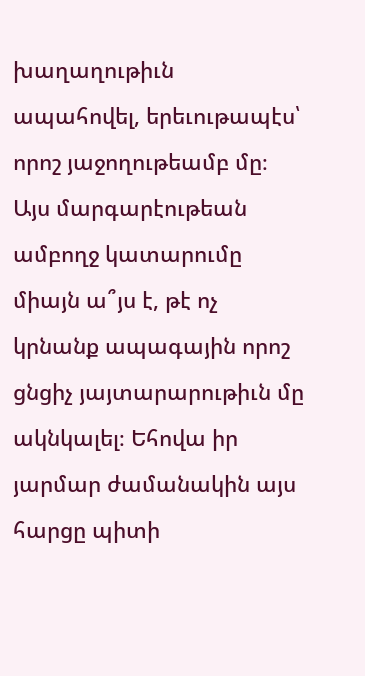խաղաղութիւն ապահովել, երեւութապէս՝ որոշ յաջողութեամբ մը։ Այս մարգարէութեան ամբողջ կատարումը միայն ա՞յս է, թէ ոչ կրնանք ապագային որոշ ցնցիչ յայտարարութիւն մը ակնկալել։ Եհովա իր յարմար ժամանակին այս հարցը պիտի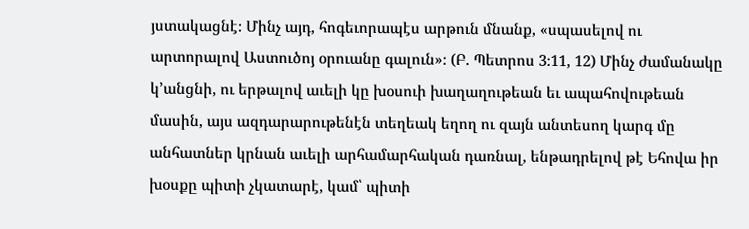յստակացնէ։ Մինչ այդ, հոգեւորապէս արթուն մնանք, «սպասելով ու արտորալով Աստուծոյ օրուանը գալուն»։ (Բ. Պետրոս 3։11, 12) Մինչ ժամանակը կ’անցնի, ու երթալով աւելի կը խօսուի խաղաղութեան եւ ապահովութեան մասին, այս ազդարարութենէն տեղեակ եղող ու զայն անտեսող կարգ մը անհատներ կրնան աւելի արհամարհական դառնալ, ենթադրելով թէ Եհովա իր խօսքը պիտի չկատարէ, կամ՝ պիտի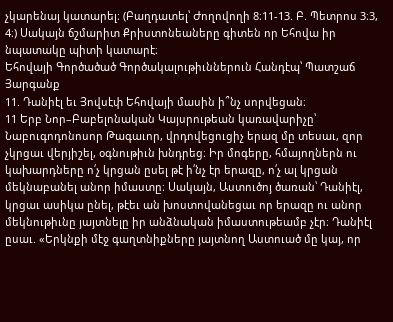չկարենայ կատարել։ (Բաղդատել՝ Ժողովողի 8։11-13. Բ. Պետրոս 3։3, 4։) Սակայն ճշմարիտ Քրիստոնեաները գիտեն որ Եհովա իր նպատակը պիտի կատարէ։
Եհովայի Գործածած Գործակալութիւններուն Հանդէպ՝ Պատշաճ Յարգանք
11. Դանիէլ եւ Յովսէփ Եհովայի մասին ի՞նչ սորվեցան։
11 Երբ Նոր–Բաբելոնական Կայսրութեան կառավարիչը՝ Նաբուգոդոնոսոր Թագաւոր, վրդովեցուցիչ երազ մը տեսաւ, զոր չկրցաւ վերյիշել, օգնութիւն խնդրեց։ Իր մոգերը, հմայողներն ու կախարդները ո՛չ կրցան ըսել թէ ի՛նչ էր երազը, ո՛չ ալ կրցան մեկնաբանել անոր իմաստը։ Սակայն, Աստուծոյ ծառան՝ Դանիէլ, կրցաւ ասիկա ընել, թէեւ ան խոստովանեցաւ որ երազը ու անոր մեկնութիւնը յայտնելը իր անձնական իմաստութեամբ չէր։ Դանիէլ ըսաւ. «Երկնքի մէջ գաղտնիքները յայտնող Աստուած մը կայ, որ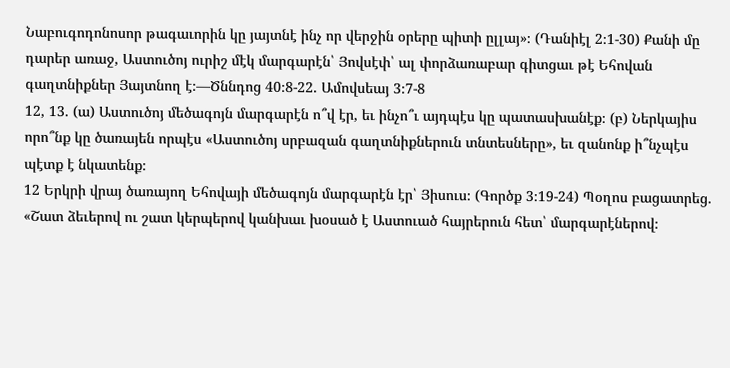Նաբուգոդոնոսոր թագաւորին կը յայտնէ ինչ որ վերջին օրերը պիտի ըլլայ»։ (Դանիէլ 2։1-30) Քանի մը դարեր առաջ, Աստուծոյ ուրիշ մէկ մարգարէն՝ Յովսէփ՝ ալ փորձառաբար գիտցաւ թէ Եհովան գաղտնիքներ Յայտնող է։—Ծննդոց 40։8-22. Ամովսեայ 3։7-8
12, 13. (ա) Աստուծոյ մեծագոյն մարգարէն ո՞վ էր, եւ ինչո՞ւ այդպէս կը պատասխանէք։ (բ) Ներկայիս որո՞նք կը ծառայեն որպէս «Աստուծոյ սրբազան գաղտնիքներուն տնտեսները», եւ զանոնք ի՞նչպէս պէտք է նկատենք։
12 Երկրի վրայ ծառայող Եհովայի մեծագոյն մարգարէն էր՝ Յիսուս։ (Գործք 3։19-24) Պօղոս բացատրեց. «Շատ ձեւերով ու շատ կերպերով կանխաւ խօսած է Աստուած հայրերուն հետ՝ մարգարէներով։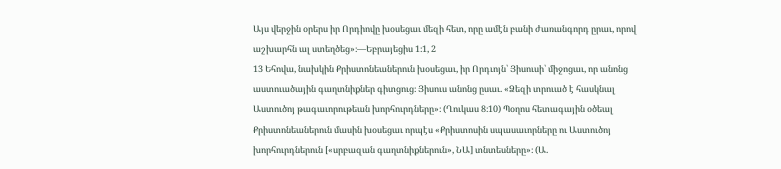Այս վերջին օրերս իր Որդիովը խօսեցաւ մեզի հետ, որը ամէն բանի ժառանգորդ ըրաւ, որով աշխարհն ալ ստեղծեց»։—Եբրայեցիս 1։1, 2
13 Եհովա, նախկին Քրիստոնեաներուն խօսեցաւ, իր Որդւոյն՝ Յիսուսի՝ միջոցաւ, որ անոնց աստուածային գաղտնիքներ գիտցուց։ Յիսուս անոնց ըսաւ. «Ձեզի տրուած է հասկնալ Աստուծոյ թագաւորութեան խորհուրդները»։ (Ղուկաս 8։10) Պօղոս հետագային օծեալ Քրիստոնեաներուն մասին խօսեցաւ որպէս «Քրիստոսին սպասաւորները ու Աստուծոյ խորհուրդներուն [«սրբազան գաղտնիքներուն», ՆԱ] տնտեսները»։ (Ա.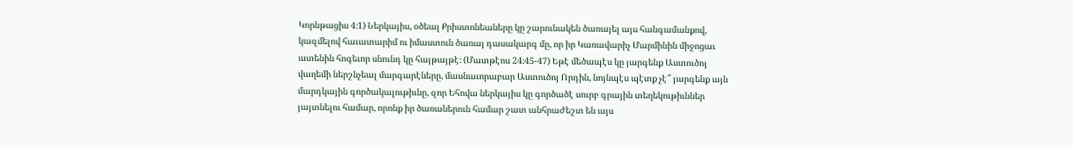Կորնթացիս 4։1) Ներկայիս, օծեալ Քրիստոնեաները կը շարունակեն ծառայել այս հանգամանքով, կազմելով հաւատարիմ ու իմաստուն ծառայ դասակարգ մը, որ իր Կառավարիչ Մարմինին միջոցաւ ատենին հոգեւոր սնունդ կը հայթայթէ։ (Մատթէոս 24։45-47) Եթէ մեծապէս կը յարգենք Աստուծոյ վաղեմի ներշնչեալ մարգարէները, մասնաւորաբար Աստուծոյ Որդին, նոյնպէս պէտք չէ՞ յարգենք այն մարդկային գործակալութիւնը, զոր Եհովա ներկայիս կը գործածէ սուրբ գրային տեղեկութիւններ յայտնելու համար, որոնք իր ծառաներուն համար շատ անհրաժեշտ են այս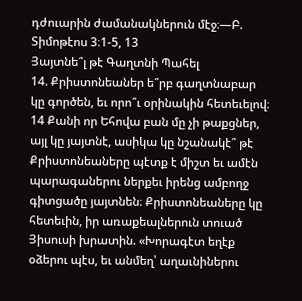դժուարին ժամանակներուն մէջ։—Բ. Տիմոթէոս 3։1-5, 13
Յայտնե՞լ թէ Գաղտնի Պահել
14. Քրիստոնեաներ ե՞րբ գաղտնաբար կը գործեն, եւ որո՞ւ օրինակին հետեւելով։
14 Քանի որ Եհովա բան մը չի թաքցներ, այլ կը յայտնէ, ասիկա կը նշանակէ՞ թէ Քրիստոնեաները պէտք է միշտ եւ ամէն պարագաներու ներքեւ իրենց ամբողջ գիտցածը յայտնեն։ Քրիստոնեաները կը հետեւին, իր առաքեալներուն տուած Յիսուսի խրատին. «Խորագէտ եղէք օձերու պէս, եւ անմեղ՝ աղաւնիներու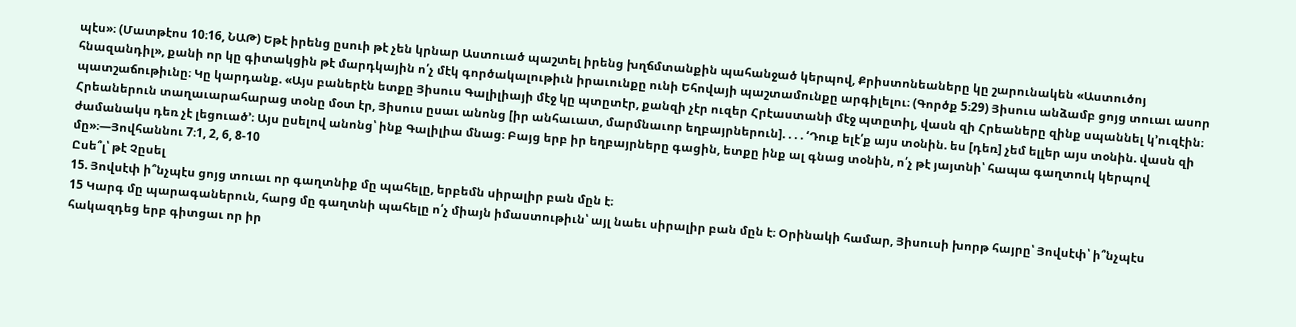պէս»։ (Մատթէոս 10։16, ՆԱԹ) Եթէ իրենց ըսուի թէ չեն կրնար Աստուած պաշտել իրենց խղճմտանքին պահանջած կերպով, Քրիստոնեաները կը շարունակեն «Աստուծոյ հնազանդիլ», քանի որ կը գիտակցին թէ մարդկային ո՛չ մէկ գործակալութիւն իրաւունքը ունի Եհովայի պաշտամունքը արգիլելու։ (Գործք 5։29) Յիսուս անձամբ ցոյց տուաւ ասոր պատշաճութիւնը։ Կը կարդանք. «Այս բաներէն ետքը Յիսուս Գալիլիայի մէջ կը պտըտէր, քանզի չէր ուզեր Հրէաստանի մէջ պտըտիլ, վասն զի Հրեաները զինք սպաննել կ’ուզէին։ Հրեաներուն տաղաւարահարաց տօնը մօտ էր, Յիսուս ըսաւ անոնց [իր անհաւատ, մարմնաւոր եղբայրներուն]. . . . ‘Դուք ելէ՛ք այս տօնին. ես [դեռ] չեմ ելլեր այս տօնին. վասն զի ժամանակս դեռ չէ լեցուած’։ Այս ըսելով անոնց՝ ինք Գալիլիա մնաց։ Բայց երբ իր եղբայրները գացին, ետքը ինք ալ գնաց տօնին, ո՛չ թէ յայտնի՝ հապա գաղտուկ կերպով մը»։—Յովհաննու 7։1, 2, 6, 8-10
Ըսե՞լ՝ թէ Չըսել
15. Յովսէփ ի՞նչպէս ցոյց տուաւ որ գաղտնիք մը պահելը, երբեմն սիրալիր բան մըն է։
15 Կարգ մը պարագաներուն, հարց մը գաղտնի պահելը ո՛չ միայն իմաստութիւն՝ այլ նաեւ սիրալիր բան մըն է։ Օրինակի համար, Յիսուսի խորթ հայրը՝ Յովսէփ՝ ի՞նչպէս հակազդեց երբ գիտցաւ որ իր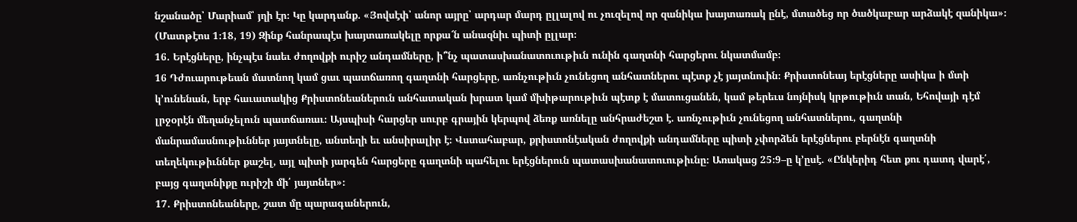նշանածը՝ Մարիամ՝ յղի էր։ Կը կարդանք. «Յովսէփ՝ անոր այրը՝ արդար մարդ ըլլալով ու չուզելով որ զանիկա խայտառակ ընէ, մտածեց որ ծածկաբար արձակէ զանիկա»։ (Մատթէոս 1։18, 19) Զինք հանրապէս խայտառակելը որքա՜ն անազնիւ պիտի ըլլար։
16. Երէցները, ինչպէս նաեւ ժողովքի ուրիշ անդամները, ի՞նչ պատասխանատուութիւն ունին գաղտնի հարցերու նկատմամբ։
16 Դժուարութեան մատնող կամ ցաւ պատճառող գաղտնի հարցերը, առնչութիւն չունեցող անհատներու պէտք չէ յայտնուին։ Քրիստոնեայ երէցները ասիկա ի մտի կ’ունենան, երբ հաւատակից Քրիստոնեաներուն անհատական խրատ կամ մխիթարութիւն պէտք է մատուցանեն, կամ թերեւս նոյնիսկ կրթութիւն տան, Եհովայի դէմ լրջօրէն մեղանչելուն պատճառաւ։ Այսպիսի հարցեր սուրբ գրային կերպով ձեռք առնելը անհրաժեշտ է. առնչութիւն չունեցող անհատներու, գաղտնի մանրամասնութիւններ յայտնելը, անտեղի եւ անսիրալիր է։ Վստահաբար, քրիստոնէական ժողովքի անդամները պիտի չփորձեն երէցներու բերնէն գաղտնի տեղեկութիւններ քաշել, այլ պիտի յարգեն հարցերը գաղտնի պահելու երէցներուն պատասխանատուութիւնը։ Առակաց 25։9–ը կ’ըսէ. «Ընկերիդ հետ քու դատդ վարէ՛, բայց գաղտնիքը ուրիշի մի՛ յայտներ»։
17. Քրիստոնեաները, շատ մը պարագաներուն,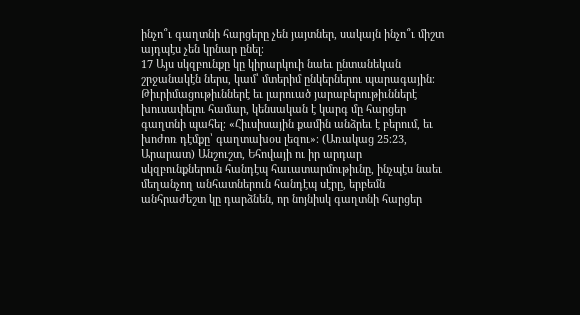ինչո՞ւ գաղտնի հարցերը չեն յայտներ, սակայն ինչո՞ւ միշտ այդպէս չեն կրնար ընել։
17 Այս սկզբունքը կը կիրարկուի նաեւ ընտանեկան շրջանակէն ներս, կամ՝ մտերիմ ընկերներու պարագային։ Թիւրիմացութիւններէ եւ լարուած յարաբերութիւններէ խուսափելու համար, կենսական է կարգ մը հարցեր գաղտնի պահել։ «Հիւսիսային քամին անձրեւ է բերում, եւ խոժոռ դէմքը՝ գաղտախօս լեզու»։ (Առակաց 25։23, Արարատ) Անշուշտ, Եհովայի ու իր արդար սկզբունքներուն հանդէպ հաւատարմութիւնը, ինչպէս նաեւ մեղանչող անհատներուն հանդէպ սէրը, երբեմն անհրաժեշտ կը դարձնեն, որ նոյնիսկ գաղտնի հարցեր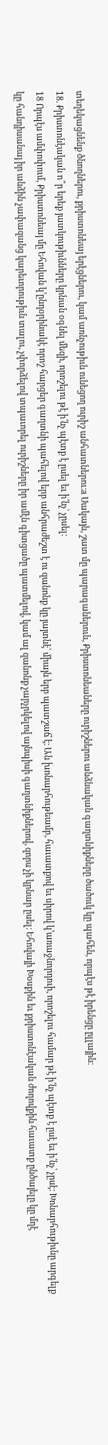տեղեկացնենք ծնողներու, քրիստոնեայ երէցներու, կամ առնչութիւն ունեցող ուրիշ անհատներու։a Սակայն, շատ մը պարագաներուն, Քրիստոնեաները ուրիշներու անձնական գաղտնիքները ծածուկ կը պահեն, որպէս թէ իրենցը ըլլային։
18. Քրիստոնէական ո՞ր երեք յատկութիւնները կրնան օգնել մեզի, որոշելու թէ ի՛նչ պէտք է ըսել եւ ի՛նչ՝ չըսել։
18 Որպէս ամփոփում, Քրիստոնեայ մը Եհովան կ’ընդօրինակէ որոշ հարցեր գաղտնի պահելով երբ անհրաժեշտ է ու զանոնք կը յայտնէ՝ միայն երբ պատշաճ է։ Ան խոնարհութեամբ, հաւատքով եւ սիրով կ’առաջնորդուի, որոշելու համար թէ ի՛նչ պէտք է ըսէ եւ ի՛նչ՝ չըսէ։ Խոնարհութիւնը արգելք կը հանդիսանայ իր անձին չափազանց կարեւորութիւն տալու, չփորձելով տպաւորել ուրիշները իր ամէն գիտցածը պատմելով, կամ ալ զանոնք չարչրկելով այնպիսի գաղտնիքներով, զորս չի կրնար ըսել։ Եհովայի Խօսքին եւ քրիստոնէական ժողովքին հաւատք ընծայելը կը մղէ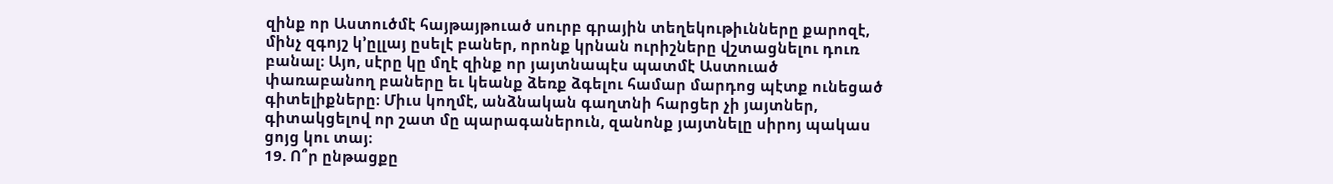զինք որ Աստուծմէ հայթայթուած սուրբ գրային տեղեկութիւնները քարոզէ, մինչ զգոյշ կ’ըլլայ ըսելէ բաներ, որոնք կրնան ուրիշները վշտացնելու դուռ բանալ։ Այո, սէրը կը մղէ զինք որ յայտնապէս պատմէ Աստուած փառաբանող բաները եւ կեանք ձեռք ձգելու համար մարդոց պէտք ունեցած գիտելիքները։ Միւս կողմէ, անձնական գաղտնի հարցեր չի յայտներ, գիտակցելով որ շատ մը պարագաներուն, զանոնք յայտնելը սիրոյ պակաս ցոյց կու տայ։
19. Ո՞ր ընթացքը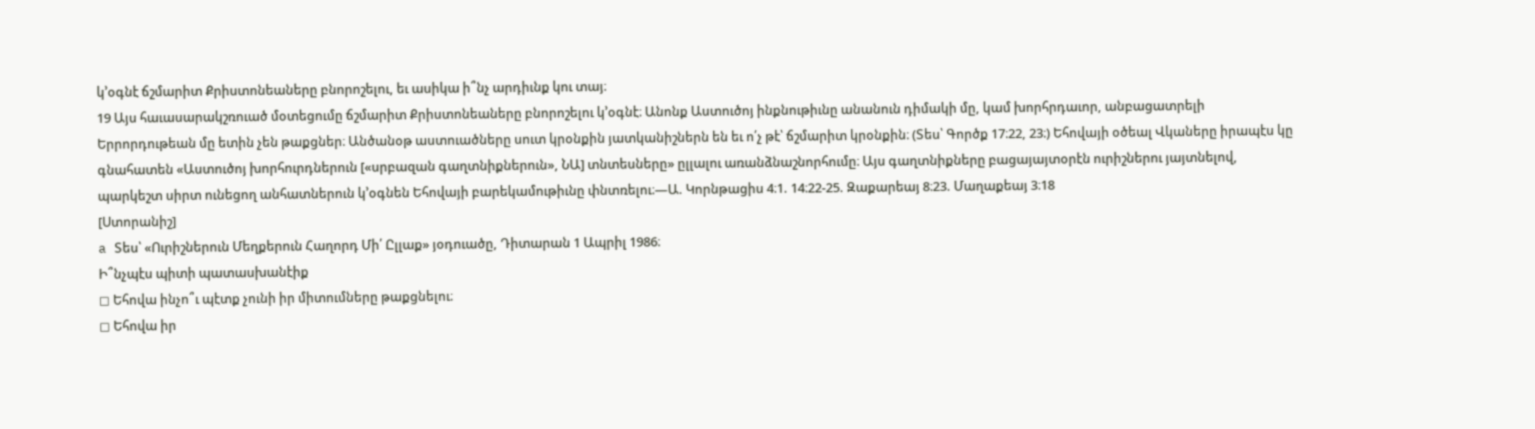կ’օգնէ ճշմարիտ Քրիստոնեաները բնորոշելու, եւ ասիկա ի՞նչ արդիւնք կու տայ։
19 Այս հաւասարակշռուած մօտեցումը ճշմարիտ Քրիստոնեաները բնորոշելու կ’օգնէ։ Անոնք Աստուծոյ ինքնութիւնը անանուն դիմակի մը, կամ խորհրդաւոր, անբացատրելի Երրորդութեան մը ետին չեն թաքցներ։ Անծանօթ աստուածները սուտ կրօնքին յատկանիշներն են եւ ո՛չ թէ՝ ճշմարիտ կրօնքին։ (Տես՝ Գործք 17։22, 23։) Եհովայի օծեալ Վկաները իրապէս կը գնահատեն «Աստուծոյ խորհուրդներուն [«սրբազան գաղտնիքներուն», ՆԱ] տնտեսները» ըլլալու առանձնաշնորհումը։ Այս գաղտնիքները բացայայտօրէն ուրիշներու յայտնելով, պարկեշտ սիրտ ունեցող անհատներուն կ’օգնեն Եհովայի բարեկամութիւնը փնտռելու։—Ա. Կորնթացիս 4։1. 14։22-25. Զաքարեայ 8։23. Մաղաքեայ 3։18
[Ստորանիշ]
a Տես՝ «Ուրիշներուն Մեղքերուն Հաղորդ Մի՛ Ըլլաք» յօդուածը, Դիտարան 1 Ապրիլ 1986։
Ի՞նչպէս պիտի պատասխանէիք
◻ Եհովա ինչո՞ւ պէտք չունի իր միտումները թաքցնելու։
◻ Եհովա իր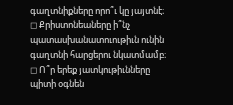գաղտնիքները որո՞ւ կը յայտնէ։
◻ Քրիստոնեաները ի՞նչ պատասխանատուութիւն ունին գաղտնի հարցերու նկատմամբ։
◻ Ո՞ր երեք յատկութիւնները պիտի օգնեն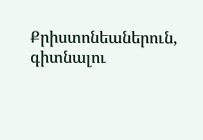Քրիստոնեաներուն, գիտնալու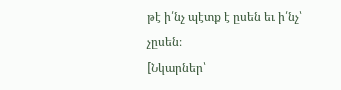թէ ի՛նչ պէտք է ըսեն եւ ի՛նչ՝ չըսեն։
[Նկարներ՝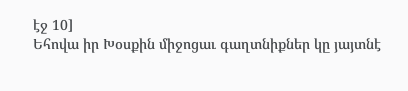էջ 10]
Եհովա իր Խօսքին միջոցաւ գաղտնիքներ կը յայտնէ